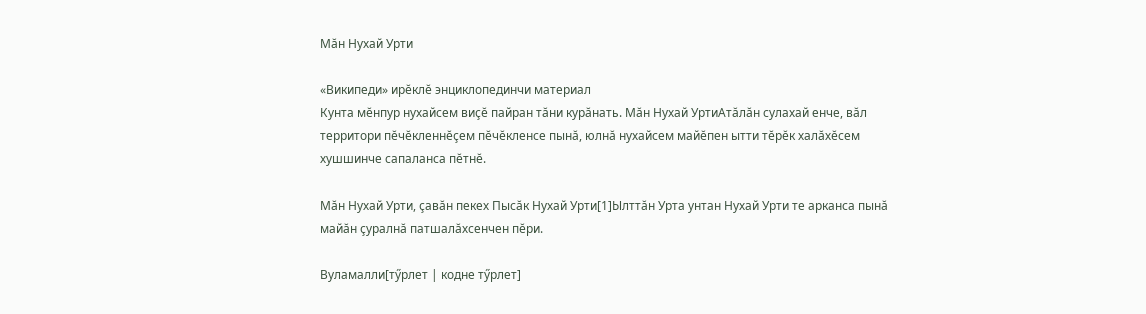Мăн Нухай Урти

«Википеди» ирĕклĕ энциклопединчи материал
Кунта мĕнпур нухайсем виçĕ пайран тăни курăнать. Мăн Нухай УртиАтăлăн сулахай енче, вăл территори пĕчĕкленнĕçем пĕчĕкленсе пынă, юлнă нухайсем майĕпен ытти тĕрĕк халăхĕсем хушшинче сапаланса пĕтнĕ.

Мăн Нухай Урти, çавăн пекех Пысăк Нухай Урти[1]Ылттăн Урта унтан Нухай Урти те арканса пынă майăн çуралнă патшалăхсенчен пĕри.

Вуламалли[тӳрлет | кодне тӳрлет]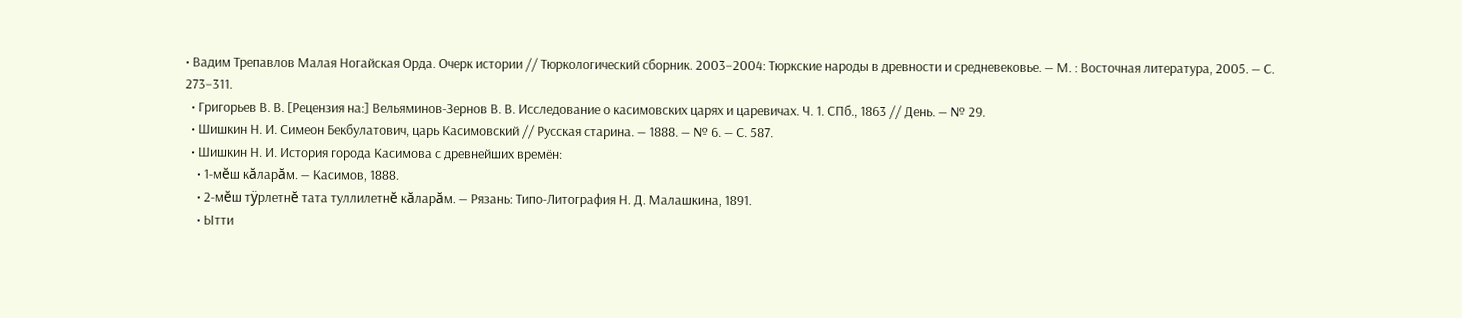• Вадим Трепавлов Малая Ногайская Орда. Очерк истории // Тюркологический сборник. 2003−2004: Тюркские народы в древности и средневековье. — М. : Восточная литература, 2005. — С. 273−311.
  • Григорьев В. В. [Рецензия на:] Вельяминов-Зернов В. В. Исследование о касимовских царях и царевичах. Ч. 1. СПб., 1863 // День. — № 29.
  • Шишкин Н. И. Симеон Бекбулатович, царь Касимовский // Русская старина. — 1888. — № 6. — С. 587.
  • Шишкин Н. И. История города Касимова с древнейших времён:
    • 1-мĕш кăларăм. — Касимов, 1888.
    • 2-мĕш тÿрлетнĕ тата туллилетнĕ кăларăм. — Рязань: Типо-Литография Н. Д. Малашкина, 1891.
    • Ытти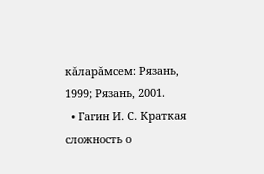кăларăмсем: Рязань, 1999; Рязань, 2001.
  • Гагин И. С. Краткая сложность о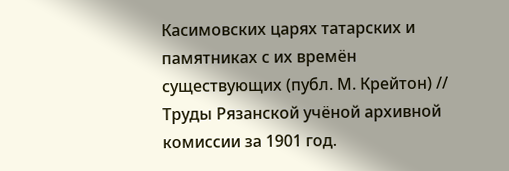Касимовских царях татарских и памятниках с их времён существующих (публ. М. Крейтон) // Труды Рязанской учёной архивной комиссии за 1901 год.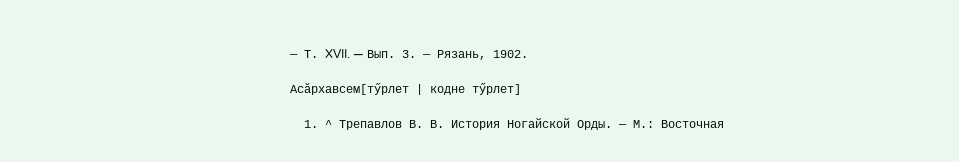— Т. XVII. — Вып. 3. — Рязань, 1902.

Асăрхавсем[тӳрлет | кодне тӳрлет]

  1. ^ Трепавлов В. В. История Ногайской Орды. — М.: Восточная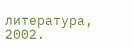литература, 2002.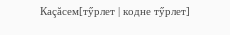Каçăсем[тӳрлет | кодне тӳрлет]